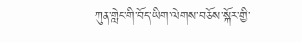ཀུན་གླེང་གི་བོད་ཡིག་ལེགས་བཅོས་སྐོར་གྱི་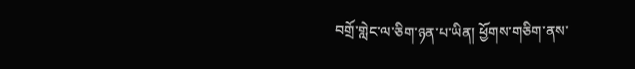བགྲོ་གླེང་ལ་ཅིག་ཉན་པ་ཡིན། ཕྱོགས་གཅིག་ནས་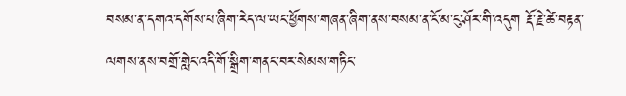བསམ་ན་དགའ་དགོས་པ་ཞིག་རེད་ལ་ཡང་ཕྱོགས་གཞན་ཞིག་ནས་བསམ་ན་ངོ་མ་ངུ་ཤོར་གི་འདུག རྡོ་རྗེ་ཚེ་བརྟན་ལགས་ནས་བགྲོ་གླེང་འདི་གོ་སྒྲིག་གནང་བར་སེམས་གཏིང་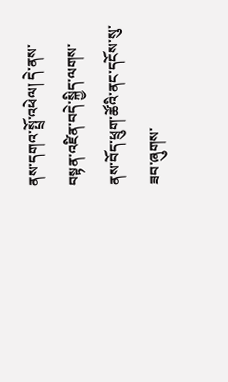ནས་དགའ་སྤྲོ་འཕེལ། དེ་ནས་བསྟན་འཛིན་བདེ་སྐྱིད་ལགས་ནས་བོད་ཕྲུག་ཚོའི་ནང་དངོས་སུ་ཟབ་ཞུགས་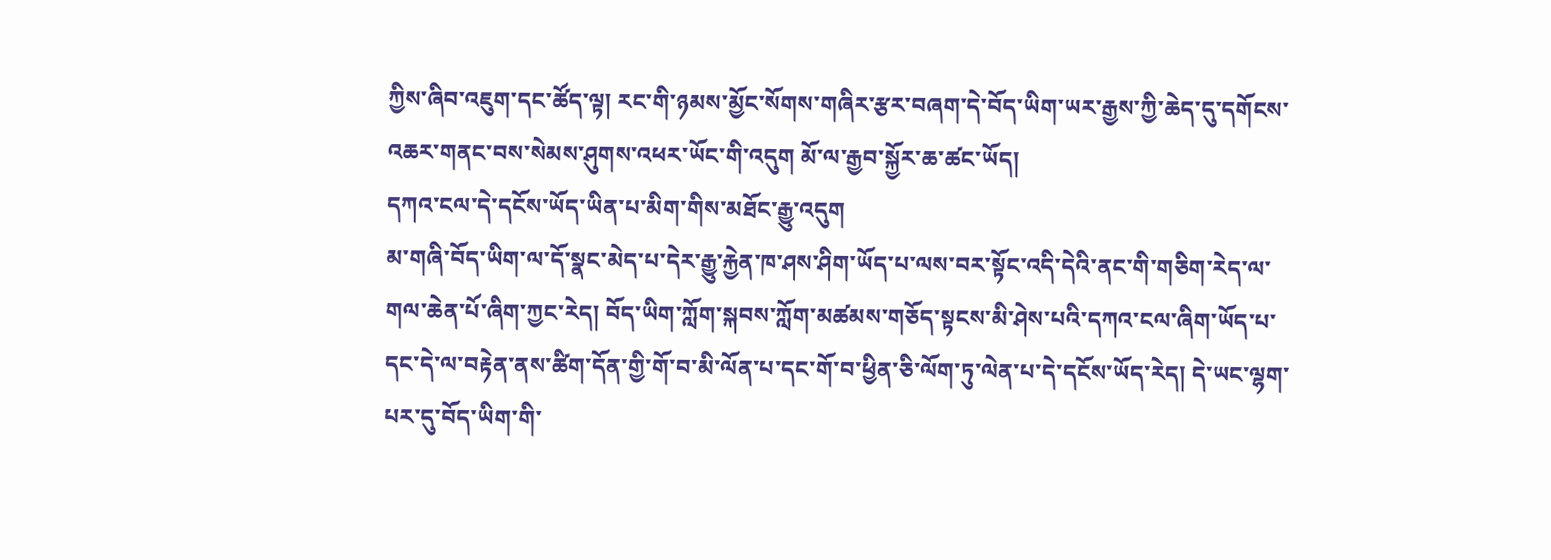ཀྱིས་ཞིབ་འཇུག་དང་ཚོད་ལྟ། རང་གི་ཉམས་མྱོང་སོགས་གཞིར་རྩར་བཞག་དེ་བོད་ཡིག་ཡར་རྒྱས་ཀྱི་ཆེད་དུ་དགོངས་འཆར་གནང་བས་སེམས་ཤུགས་འཕར་ཡོང་གི་འདུག མོ་ལ་རྒྱབ་སྐྱོར་ཆ་ཚང་ཡོད།
དཀའ་ངལ་དེ་དངོས་ཡོད་ཡིན་པ་མིག་གིས་མཐོང་རྒྱུ་འདུག
མ་གཞི་བོད་ཡིག་ལ་དོ་སྣང་མེད་པ་དེར་རྒྱུ་རྐྱེན་ཁ་ཤས་ཤིག་ཡོད་པ་ལས་བར་སྟོང་འདི་དེའི་ནང་གི་གཅིག་རེད་ལ་གལ་ཆེན་པོ་ཞིག་ཀྱང་རེད། བོད་ཡིག་ཀློག་སྐབས་ཀློག་མཚམས་གཅོད་སྟངས་མི་ཤེས་པའི་དཀའ་ངལ་ཞིག་ཡོད་པ་དང་དེ་ལ་བརྟེན་ནས་ཚིག་དོན་གྱི་གོ་བ་མི་ལོན་པ་དང་གོ་བ་ཕྱིན་ཅི་ལོག་ཏུ་ལེན་པ་དེ་དངོས་ཡོད་རེད། དེ་ཡང་ལྷག་པར་དུ་བོད་ཡིག་གི་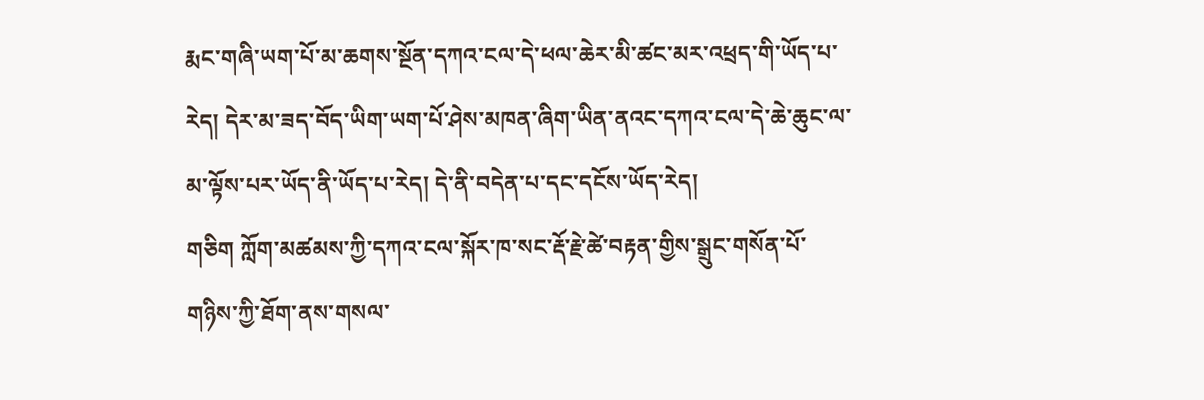རྨང་གཞི་ཡག་པོ་མ་ཆགས་སྔོན་དཀའ་ངལ་དེ་ཕལ་ཆེར་མི་ཚང་མར་འཕྲད་གི་ཡོད་པ་རེད། དེར་མ་ཟད་བོད་ཡིག་ཡག་པོ་ཤེས་མཁན་ཞིག་ཡིན་ནའང་དཀའ་ངལ་དེ་ཆེ་ཆུང་ལ་མ་ལྟོས་པར་ཡོད་ནི་ཡོད་པ་རེད། དེ་ནི་བདེན་པ་དང་དངོས་ཡོད་རེད།
གཅིག ཀློག་མཚམས་ཀྱི་དཀའ་ངལ་སྐོར་ཁ་སང་རྡོ་རྗེ་ཚེ་བརྟན་གྱིས་སྒྲུང་གསོན་པོ་གཉིས་ཀྱི་ཐོག་ནས་གསལ་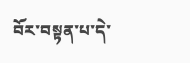བོར་བསྟན་པ་དེ་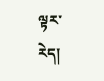ལྟར་རེད།